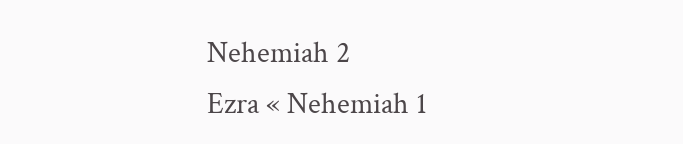Nehemiah 2
Ezra « Nehemiah 1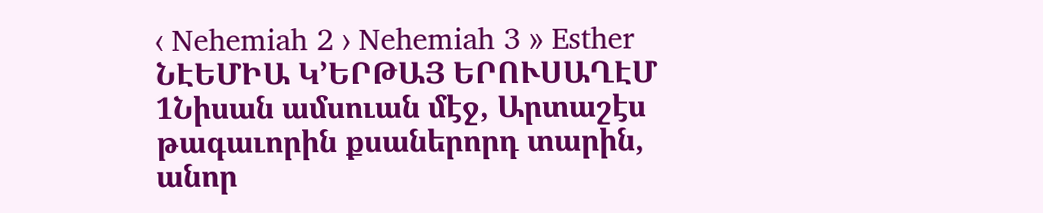‹ Nehemiah 2 › Nehemiah 3 » Esther
ՆԷԵՄԻԱ Կ’ԵՐԹԱՅ ԵՐՈՒՍԱՂԷՄ
1Նիսան ամսուան մէջ, Արտաշէս թագաւորին քսաներորդ տարին, անոր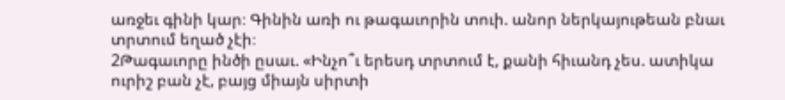առջեւ գինի կար։ Գինին առի ու թագաւորին տուի. անոր ներկայութեան բնաւ տրտում եղած չէի։
2Թագաւորը ինծի ըսաւ. «Ինչո՞ւ երեսդ տրտում է, քանի հիւանդ չես. ատիկա ուրիշ բան չէ, բայց միայն սիրտի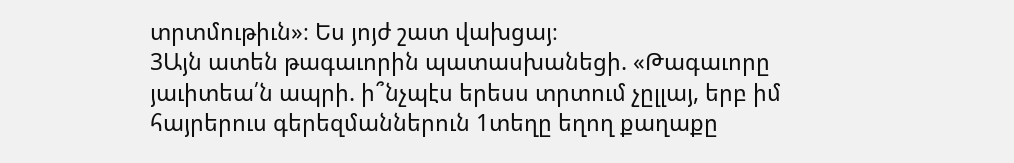տրտմութիւն»։ Ես յոյժ շատ վախցայ։
3Այն ատեն թագաւորին պատասխանեցի. «Թագաւորը յաւիտեա՛ն ապրի. ի՞նչպէս երեսս տրտում չըլլայ, երբ իմ հայրերուս գերեզմաններուն 1տեղը եղող քաղաքը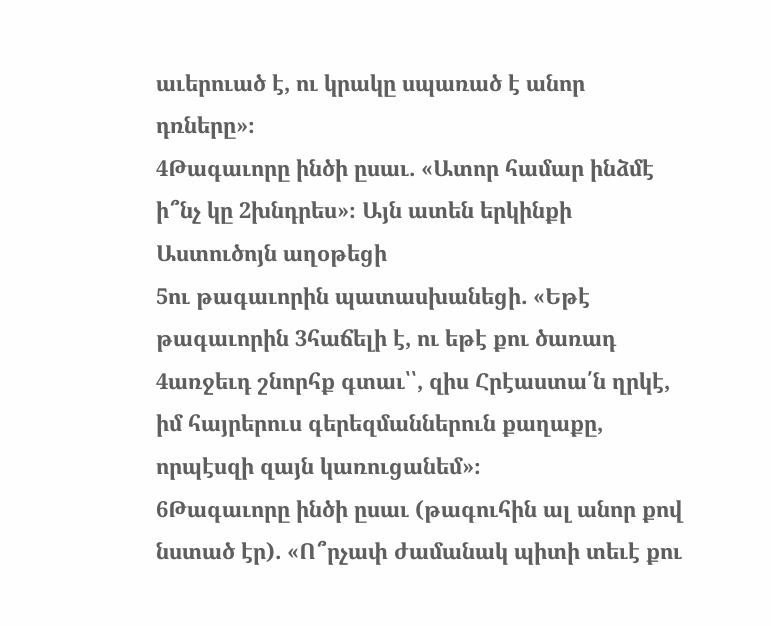աւերուած է, ու կրակը սպառած է անոր դռները»։
4Թագաւորը ինծի ըսաւ. «Ատոր համար ինձմէ ի՞նչ կը 2խնդրես»։ Այն ատեն երկինքի Աստուծոյն աղօթեցի
5ու թագաւորին պատասխանեցի. «Եթէ թագաւորին 3հաճելի է, ու եթէ քու ծառադ 4առջեւդ շնորհք գտաւ՝՝, զիս Հրէաստա՛ն ղրկէ, իմ հայրերուս գերեզմաններուն քաղաքը, որպէսզի զայն կառուցանեմ»։
6Թագաւորը ինծի ըսաւ (թագուհին ալ անոր քով նստած էր). «Ո՞րչափ ժամանակ պիտի տեւէ քու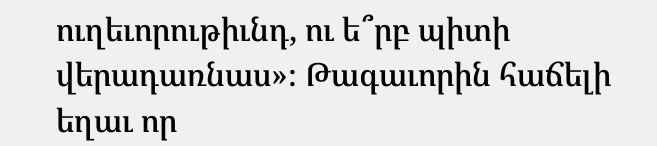ուղեւորութիւնդ, ու ե՞րբ պիտի վերադառնաս»։ Թագաւորին հաճելի եղաւ որ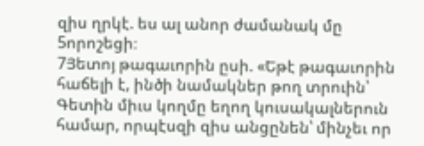զիս ղրկէ. ես ալ անոր ժամանակ մը 5որոշեցի։
7Յետոյ թագաւորին ըսի. «Եթէ թագաւորին հաճելի է, ինծի նամակներ թող տրուին՝ Գետին միւս կողմը եղող կուսակալներուն համար, որպէսզի զիս անցընեն՝ մինչեւ որ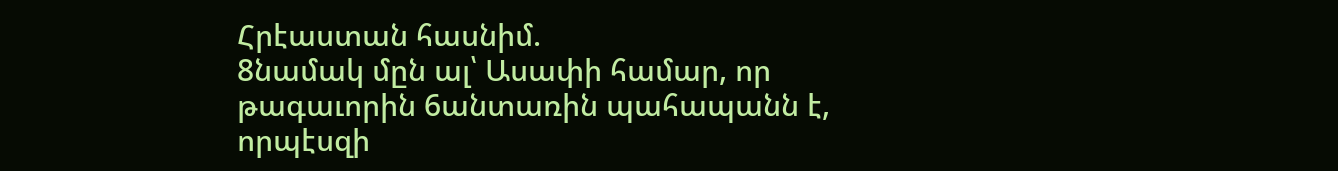Հրէաստան հասնիմ.
8նամակ մըն ալ՝ Ասափի համար, որ թագաւորին 6անտառին պահապանն է, որպէսզի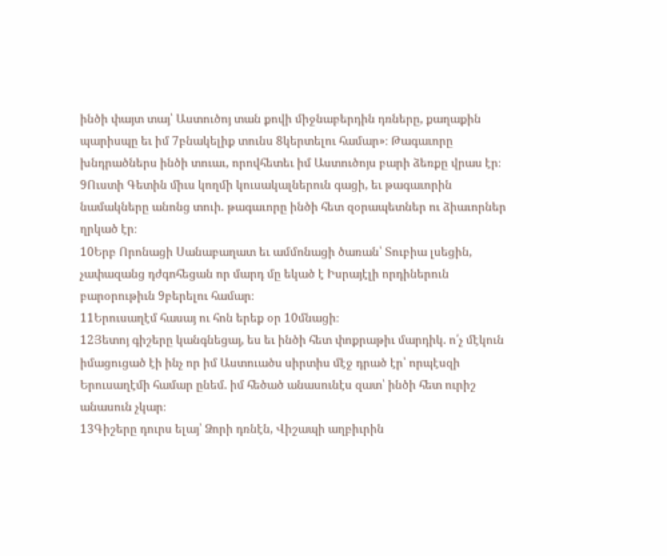ինծի փայտ տայ՝ Աստուծոյ տան քովի միջնաբերդին դռները, քաղաքին պարիսպը եւ իմ 7բնակելիք տունս 8կերտելու համար»։ Թագաւորը խնդրածներս ինծի տուաւ, որովհետեւ իմ Աստուծոյս բարի ձեռքը վրաս էր։
9Ուստի Գետին միւս կողմի կուսակալներուն գացի, եւ թագաւորին նամակները անոնց տուի. թագաւորը ինծի հետ զօրապետներ ու ձիաւորներ ղրկած էր։
10Երբ Որոնացի Սանաբաղատ եւ ամմոնացի ծառան՝ Տուբիա լսեցին, չափազանց դժգոհեցան որ մարդ մը եկած է Իսրայէլի որդիներուն բարօրութիւն 9բերելու համար։
11Երուսաղէմ հասայ ու հոն երեք օր 10մնացի։
12Յետոյ գիշերը կանգնեցայ, ես եւ ինծի հետ փոքրաթիւ մարդիկ. ո՛չ մէկուն իմացուցած էի ինչ որ իմ Աստուածս սիրտիս մէջ դրած էր՝ որպէսզի Երուսաղէմի համար ընեմ. իմ հեծած անասունէս զատ՝ ինծի հետ ուրիշ անասուն չկար։
13Գիշերը դուրս ելայ՝ Ձորի դռնէն, Վիշապի աղբիւրին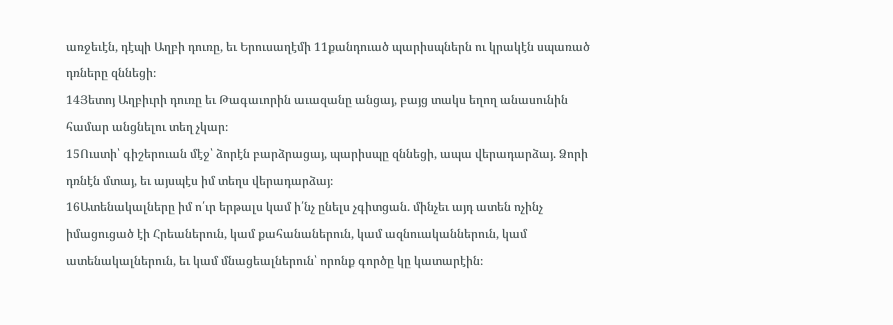առջեւէն, դէպի Աղբի դուռը, եւ Երուսաղէմի 11քանդուած պարիսպներն ու կրակէն սպառած դռները զննեցի։
14Յետոյ Աղբիւրի դուռը եւ Թագաւորին աւազանը անցայ, բայց տակս եղող անասունին համար անցնելու տեղ չկար։
15Ուստի՝ գիշերուան մէջ՝ ձորէն բարձրացայ, պարիսպը զննեցի, ապա վերադարձայ. Ձորի դռնէն մտայ, եւ այսպէս իմ տեղս վերադարձայ։
16Ատենակալները իմ ո՛ւր երթալս կամ ի՛նչ ընելս չգիտցան. մինչեւ այդ ատեն ոչինչ իմացուցած էի Հրեաներուն, կամ քահանաներուն, կամ ազնուականներուն, կամ ատենակալներուն, եւ կամ մնացեալներուն՝ որոնք գործը կը կատարէին։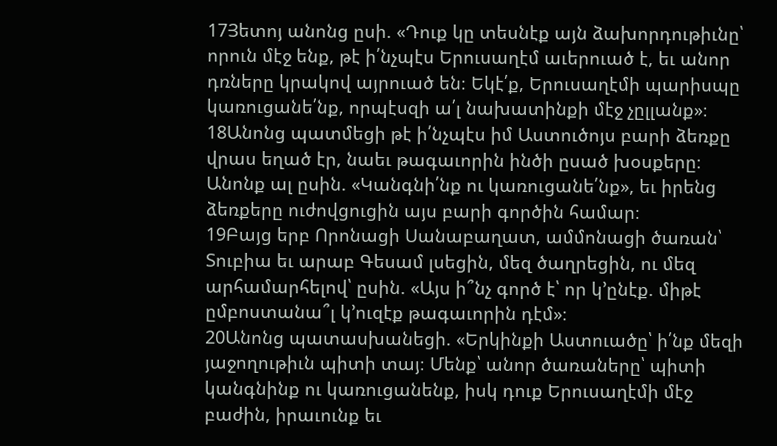17Յետոյ անոնց ըսի. «Դուք կը տեսնէք այն ձախորդութիւնը՝ որուն մէջ ենք, թէ ի՛նչպէս Երուսաղէմ աւերուած է, եւ անոր դռները կրակով այրուած են։ Եկէ՛ք, Երուսաղէմի պարիսպը կառուցանե՛նք, որպէսզի ա՛լ նախատինքի մէջ չըլլանք»։
18Անոնց պատմեցի թէ ի՛նչպէս իմ Աստուծոյս բարի ձեռքը վրաս եղած էր, նաեւ թագաւորին ինծի ըսած խօսքերը։ Անոնք ալ ըսին. «Կանգնի՛նք ու կառուցանե՛նք», եւ իրենց ձեռքերը ուժովցուցին այս բարի գործին համար։
19Բայց երբ Որոնացի Սանաբաղատ, ամմոնացի ծառան՝ Տուբիա եւ արաբ Գեսամ լսեցին, մեզ ծաղրեցին, ու մեզ արհամարհելով՝ ըսին. «Այս ի՞նչ գործ է՝ որ կ’ընէք. միթէ ըմբոստանա՞լ կ’ուզէք թագաւորին դէմ»։
20Անոնց պատասխանեցի. «Երկինքի Աստուածը՝ ի՛նք մեզի յաջողութիւն պիտի տայ։ Մենք՝ անոր ծառաները՝ պիտի կանգնինք ու կառուցանենք, իսկ դուք Երուսաղէմի մէջ բաժին, իրաւունք եւ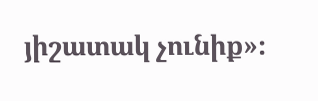յիշատակ չունիք»։